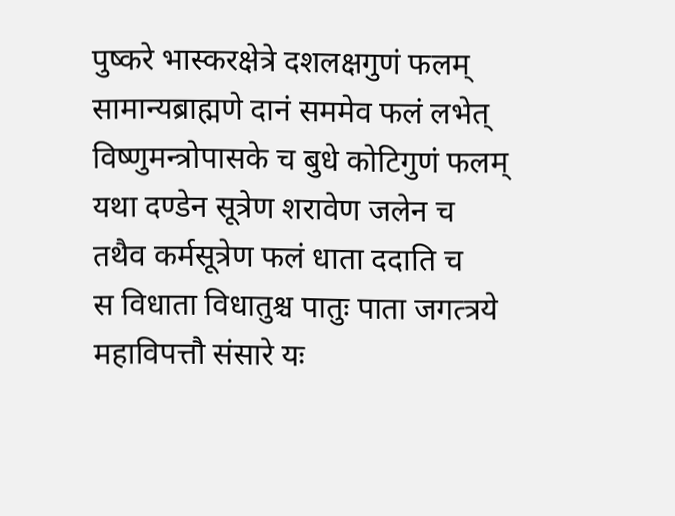पुष्करे भास्करक्षेत्रे दशलक्षगुणं फलम्
सामान्यब्राह्मणे दानं सममेव फलं लभेत्
विष्णुमन्त्रोपासके च बुधे कोटिगुणं फलम्
यथा दण्डेन सूत्रेण शरावेण जलेन च
तथैव कर्मसूत्रेण फलं धाता ददाति च
स विधाता विधातुश्च पातुः पाता जगत्त्रये
महाविपत्तौ संसारे यः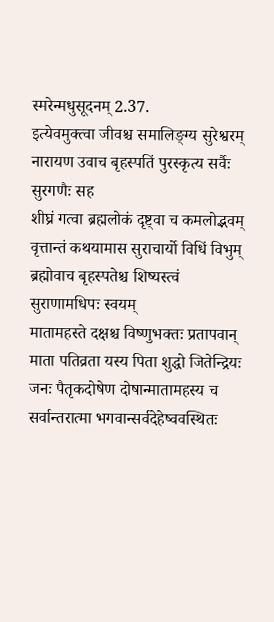स्मरेन्मधुसूदनम् 2.37.
इत्येवमुक्त्वा जीवश्च समालिङ्ग्य सुरेश्वरम्
नारायण उवाच बृहस्पतिं पुरस्कृत्य सर्वैः सुरगणैः सह
शीघ्रं गत्वा ब्रह्मलोकं दृष्ट्वा च कमलोद्भवम्
वृत्तान्तं कथयामास सुराचार्यो विधिं विभुम्
ब्रह्मोवाच बृहस्पतेश्च शिष्यस्त्वं सुराणामधिपः स्वयम्
मातामहस्ते दक्षश्च विष्णुभक्तः प्रतापवान्
माता पतिव्रता यस्य पिता शुद्धो जितेन्द्रियः
जनः पैतृकदोषेण दोषान्मातामहस्य च
सर्वान्तरात्मा भगवान्सर्वदेहेष्ववस्थितः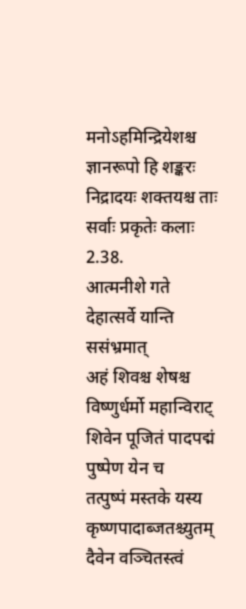मनोऽहमिन्द्रियेशश्च ज्ञानरूपो हि शङ्करः
निद्रादयः शक्तयश्च ताः सर्वाः प्रकृतेः कलाः 2.38.
आत्मनीशे गते देहात्सर्वे यान्ति ससंभ्रमात्
अहं शिवश्च शेषश्च विष्णुर्धर्मो महान्विराट्
शिवेन पूजितं पादपद्मं पुष्पेण येन च
तत्पुष्पं मस्तके यस्य कृष्णपादाब्जतश्च्युतम्
दैवेन वञ्चितस्त्वं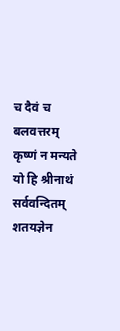च दैवं च बलवत्तरम्
कृष्णं न मन्यते यो हि श्रीनाथं सर्ववन्दितम्
शतयज्ञेन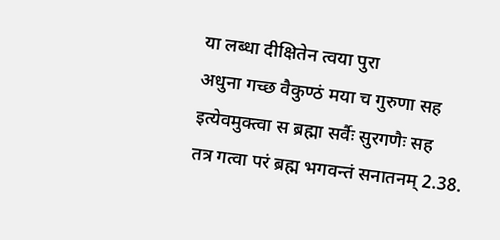या लब्धा दीक्षितेन त्वया पुरा
अधुना गच्छ वैकुण्ठं मया च गुरुणा सह
इत्येवमुक्त्वा स ब्रह्मा सर्वैः सुरगणैः सह
तत्र गत्वा परं ब्रह्म भगवन्तं सनातनम् 2.38.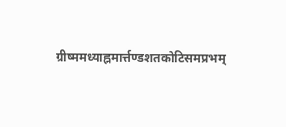ग्रीष्ममध्याह्नमार्त्तण्डशतकोटिसमप्रभम्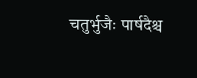चतुर्भुजैः पार्षदैश्च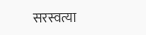सरस्वत्या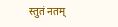स्तुतं नतम्